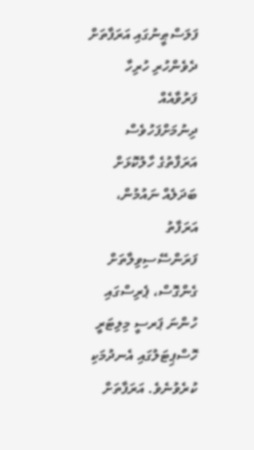ފަލަސްޠީނުގައި އަރަފާތަށް ދެވެންހުރި ހުރިހާ ފަރުވާއެއް ދިނުމަށްފަހުވެސް އަރަފާތުގެ ހާލުކޮޅަށް ބަދަލެއް ނައުމުން، އަރަފާތު ފަރަންސޭސިވިލާތަށް ގެންގޮސް، ޕެރިސްގައި ހުންނަ ޕަރސީ މިލިޓަރީ ހޮސްޕިޓަލުގައި އެނދުމަކި ކުރެވުނެވެ. އަރަފާތަށް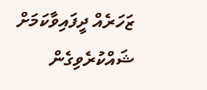ޒަހަރެއް ދީފައިވާކަމަށް ޝައްކުރެވިގެން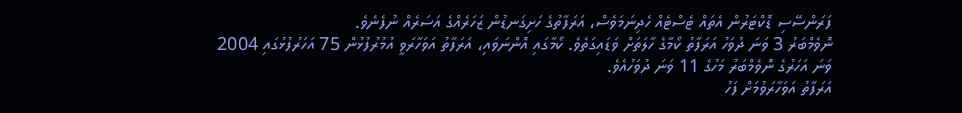ފަރަންސޭސި ޑޮކްޓަރުން އެތައް ޓެސްޓެއް ހެދިނަމަވެސް، އަރަފާތުގެ ހަށިގަނޑުން ޒަހަރެއްގެ އަސަރެއް ނުފެނެވެ.
ނޮވެމްބަރު 3 ވަނަ ދުވަހު އަރަފާތު ކޯމާގެ ހާލަތަށް ވަޑައިގަތެވެ. ކޯމާގައި އޮންނަވައި، އަރަފާތު އަވަހާރަވީ އުމުރުފުޅުން 75 އަހަރުފުޅުގައި 2004 ވަނަ އަހަރުގެ ނޮވެމްބަރު މަހުގެ 11 ވަނަ ދުވަހުއެވެ.
އަރަފާތު އަވަހާރަވުމަށް ފަހު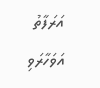އަރަފާތު އަވަހާރަވި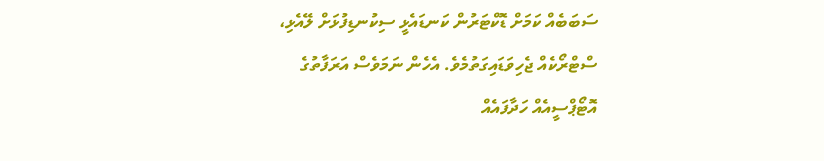ސަބަބެއް ކަމަށް ޑޮކްޓަރުން ކަނޑައެޅީ ސިކުނޑިފުޅަށް ލޭއެޅި، ސްޓްރޯކެއް ޖެހިވަޑައިގަތުމެވެ. އެހެން ނަމަވެސް އަރަފާތުގެ އޮޓޯޕްސީއެއް ހަދާފައެއް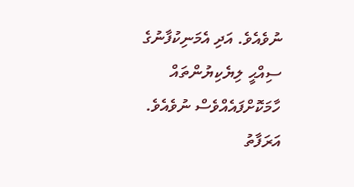ނުވެއެވެ. އަދި އެމަނިކުފާނުގެ ސިއްޙީ ލިޔެކިޔުންތައް ހާމަކޮށްފައެއްވެސް ނުވެއެވެ.
އަރަފާތު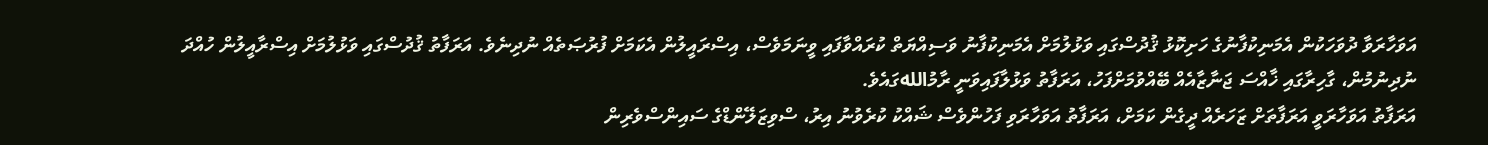އަވަހާރަވާ ދުވަހަކުން އެމަނިކުފާނުގެ ހަށިކޮޅު ޤުދުސްގައި ވަޅުލުމަށް އެމަނިކުފާނު ވަސިއްޔަތް ކުރައްވާފައި ވީނަމަވެސް، އިސްރައީލުން އެކަމަށް ފުރުޞަތެއް ނުދިނެވެ. އަރަފާތު ޤުދުސްގައި ވަޅުލުމަށް އިސްރާއީލުން ހުއްދަ ނުދިނުމުން، ގާހިރާގައި ޚާއްސަ ޖަނާޒާއެއް ބޭއްވުމަށްފަހު، އަރަފާތު ވަޅުލާފައިވަނީ ރާމުاللهގައެވެ.
އަރަފާތު އަވަހާރަވީ އަރަފާތަށް ޒަހަރެއް ދީގެން ކަމަށް، އަރަފާތު އަވަހާރަވި ފަހުންވެސް ޝައްކު ކުރެވުނު އިރު، ސްވިޒަލޭންޑްގެ ސައިންސްވެރިން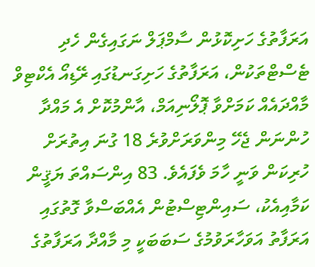އަރަފާތުގެ ހަށިކޮޅުން ސާމްޕަލް ނަގައިގެން ހެދި ޓެސްޓްތަކުން، އަރަފާތުގެ ހަށިގަނޑުގައި ރޭޑިއޯ އެކްޓިވް މާއްދައެއް ކަމަށްވާ ޕޮލޯނިއަމް، އާންމުކޮށް އެ މައްދާ ހުންނަން ޖެހޭ މިންވަރަށްވުރެ 18 ގުނަ އިތުރަށް ހުރިކަން ވަނީ ހާމަ ވެފައެވެ. 83 އިންސައްތަ ޔަޤީން ކަމާއިއެކު، ސައިންޓިސްޓުން އެއްބަސްވާ ގޮތުގައި އަރަފާތު އަވަހާރަވުމުގެ ސަބަބަކީ މި މާއްދާ އަރަފާތުގެ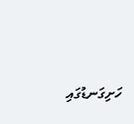ހަށިގަނޑުގައި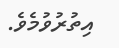އިތުރުވުމެވެ.